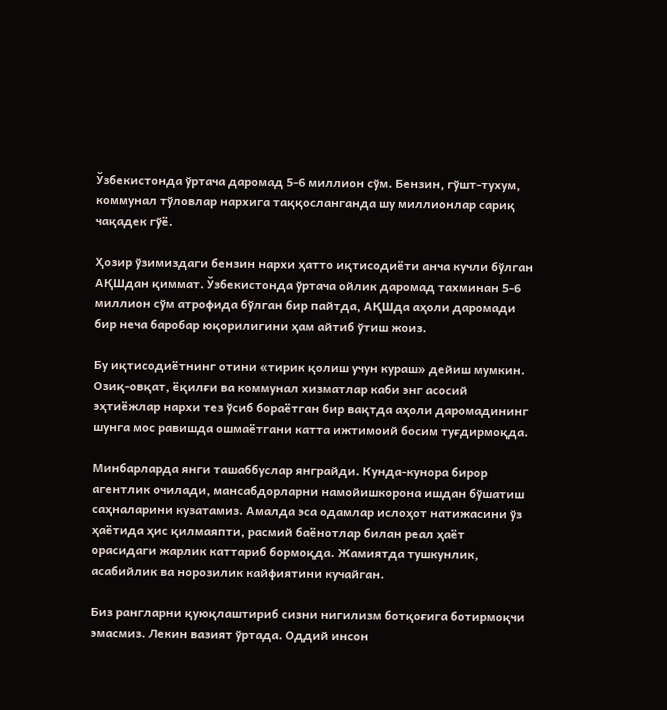Ўзбекистонда ўртача даромад 5-6 миллион сўм. Бензин, гўшт-тухум, коммунал тўловлар нархига таққосланганда шу миллионлар сариқ чақадек гўё.

Ҳозир ўзимиздаги бензин нархи ҳатто иқтисодиёти анча кучли бўлган АҚШдан қиммат. Ўзбекистонда ўртача ойлик даромад тахминан 5-6 миллион сўм атрофида бўлган бир пайтда, АҚШда аҳоли даромади бир неча баробар юқорилигини ҳам айтиб ўтиш жоиз.

Бу иқтисодиётнинг отини «тирик қолиш учун кураш» дейиш мумкин. Озиқ-овқат, ёқилғи ва коммунал хизматлар каби энг асосий эҳтиёжлар нархи тез ўсиб бораётган бир вақтда аҳоли даромадининг шунга мос равишда ошмаётгани катта ижтимоий босим туғдирмоқда.

Минбарларда янги ташаббуслар янграйди. Кунда-кунора бирор агентлик очилади, мансабдорларни намойишкорона ишдан бўшатиш саҳналарини кузатамиз. Амалда эса одамлар ислоҳот натижасини ўз ҳаётида ҳис қилмаяпти, расмий баёнотлар билан реал ҳаёт орасидаги жарлик каттариб бормоқда. Жамиятда тушкунлик, асабийлик ва норозилик кайфиятини кучайган.

Биз рангларни қуюқлаштириб сизни нигилизм ботқоғига ботирмоқчи эмасмиз. Лекин вазият ўртада. Оддий инсон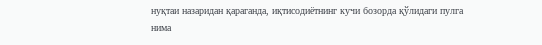нуқтаи назаридан қараганда, иқтисодиётнинг кучи бозорда қўлидаги пулга нима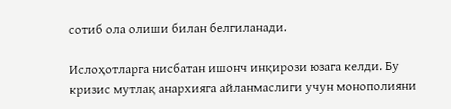сотиб ола олиши билан белгиланади.

Ислоҳотларга нисбатан ишонч инқирози юзага келди. Бу кризис мутлақ анархияга айланмаслиги учун монополияни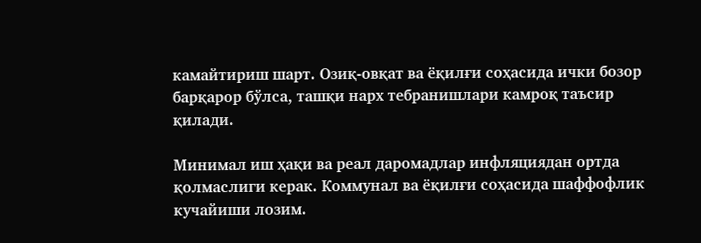камайтириш шарт. Озиқ-овқат ва ёқилғи соҳасида ички бозор барқарор бўлса, ташқи нарх тебранишлари камроқ таъсир қилади.

Минимал иш ҳақи ва реал даромадлар инфляциядан ортда қолмаслиги керак. Коммунал ва ёқилғи соҳасида шаффофлик кучайиши лозим.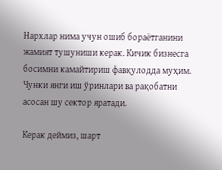Нархлар нима учун ошиб бораётганини жамият тушуниши керак. Кичик бизнесга босимни камайтириш фавқулодда муҳим. Чунки янги иш ўринлари ва рақобатни асосан шу сектор яратади.

Керак деймиз, шарт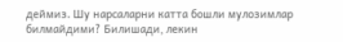деймиз. Шу нарсаларни катта бошли мулозимлар билмайдими? Билишади, лекин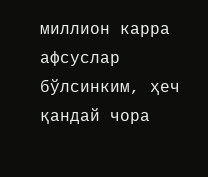миллион карра афсуслар бўлсинким, ҳеч қандай чора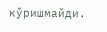кўришмайди.